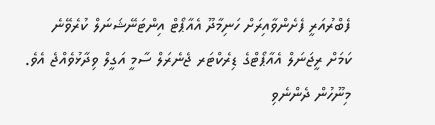ފެބްރުއަރީ ފެށެންވާއިރަށް ހަނިމާދޫ އެއާޕޯޓް އިންޓަނޭޝަނަލް ކުރެވޭނެ ކަމަށް ރީޖަނަލް އެއާޕޯޓްގެ ޑިރެކްޓަރ ޖެނެރަލް ސާމީ އަގީލް ވިދާޅުވެއްޖެ އެވެ.
މިނޫހުން ދެންނެވި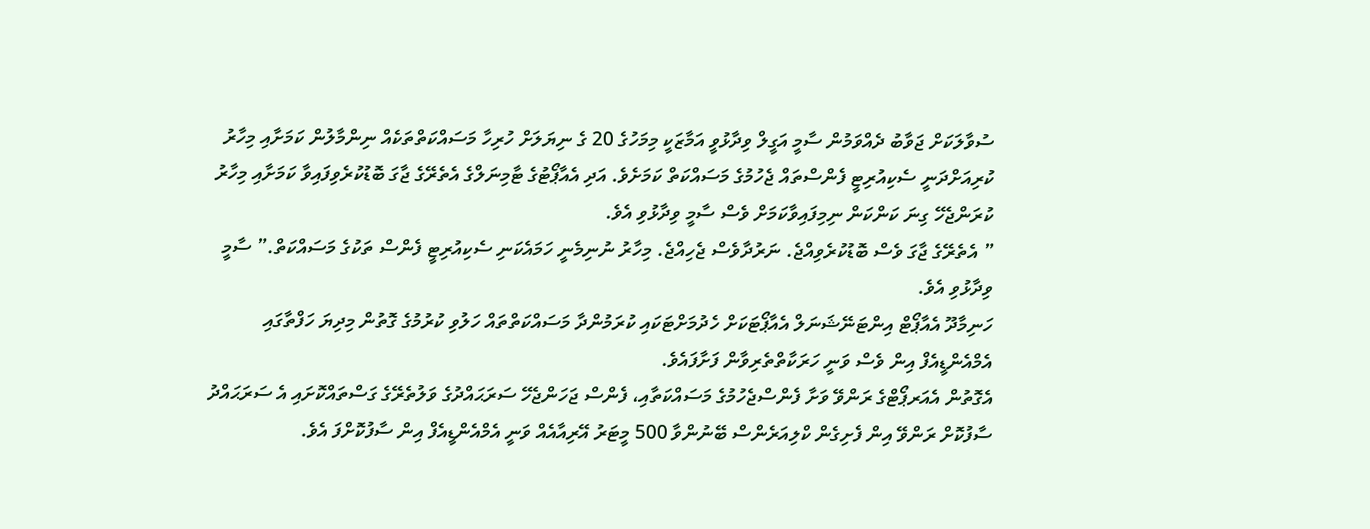ސުވާލަކަށް ޖަވާބު ދެއްވަމުން ސާމީ އަގީލް ވިދާޅުވީ އަމާޒަކީ މިމަހުގެ 20 ގެ ނިޔަލަށް ހުރިހާ މަސައްކަތްތަކެއް ނިންމާލުން ކަމަށާއި މިހާރު ކުރިއަށްދަނީ ސެކިއުރިޓީ ފެންސްތައް ޖެހުމުގެ މަސައްކަތް ކަމަށެވެ. އަދި އެއާޕޯޓުގެ ޓާމިނަލްގެ އެތެރޭގެ ޖާގަ ބޮޑުކުރެވިފައިވާ ކަމަށާއި މިހާރު ކުރަންޖެހޭ ގިނަ ކަންކަން ނިމިފައިވާކަމަށް ވެސް ސާމީ ވިދާޅުވި އެވެ.
” އެތެރޭގެ ޖާގަ ވެސް ބޮޑުކުރެވިއްޖެ. ނަރުދާވެސް ޖެހިއްޖެ. މިހާރު ނުނިމެނީ ހަމައެކަނި ސެކިއުރިޓީ ފެންސް ތަކުގެ މަސައްކަތް.” ސާމީ ވިދާޅުވި އެވެ.
ހަނިމާދޫ އެއާޕޯޓް އިންޓަނޭޝަނަލް އެއާޕޯޓަކަށް ހެދުމަށްޓަކައި ކުރަމުންދާ މަސައްކަތްތައް ހަލުވި ކުރުމުގެ ގޮތުން މިދިޔަ ހަފްތާގައި އެމްއެންޑީއެފް އިން ވެސް ވަނީ ހަރަކާތްތެރިވާން ފަށާފައެވެ.
އެގޮތުން އެއަރޕޯޓްގެ ރަންވޭ ވަށާ ފެންސްޖެހުމުގެ މަސައްކަތާއި، ފެންސް ޖަހަންޖެހޭ ސަރަޙައްދުގެ ވަލުތެރޭގެ ގަސްތައްކޮށައި އެ ސަރަޙައްދު ސާފުކޮށް ރަންވޭ އިން ފެށިގެން ކްލިއަރެންސް ބޭނުންވާ 500 މީޓަރު އޭރިއާއެއް ވަނީ އެމްއެންޑީއެފް އިން ސާފުކޮށްފަ އެވެ.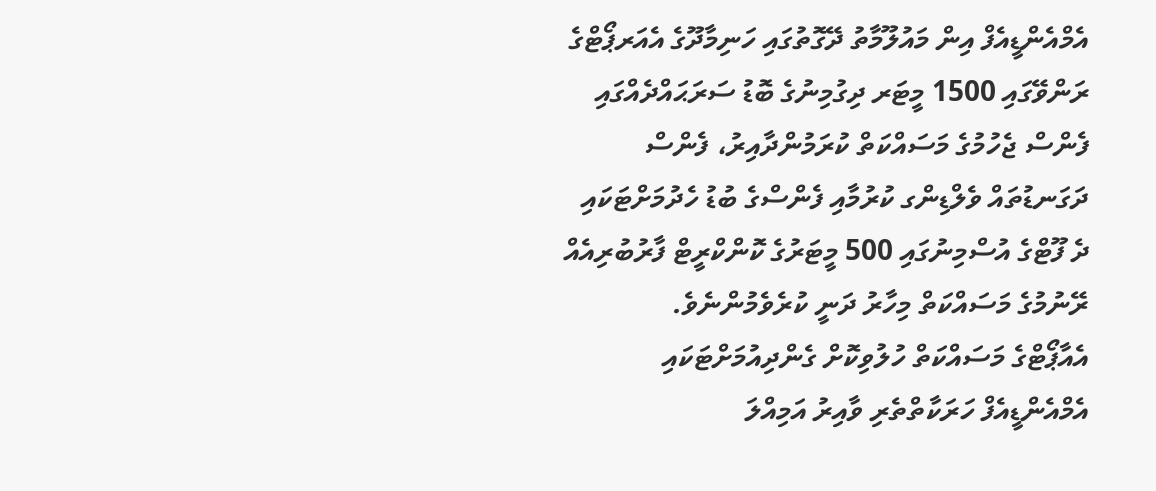އެމްއެންޑީއެފް އިން މައުލޫމާތު ދޭގޮތުގައި ހަނިމާދޫގެ އެއަރޕޯޓްގެ ރަންވޭގައި 1500 މީޓަރ ދިގުމިނުގެ ބޮޑު ސަރަޙައްދެއްގައި ފެންސް ޖެހުމުގެ މަސައްކަތް ކުރަމުންދާއިރު، ފެންސް ދަގަނޑުތައް ވެލްޑިންގ ކުރުމާއި ފެންސްގެ ބުޑު ހެދުމަށްޓަކައި ދެ ފޫޓްގެ އުސްމިނުގައި 500 މީޓަރުގެ ކޮންކްރީޓް ފާރުބުރިއެއް ރޭނުމުގެ މަސައްކަތް މިހާރު ދަނީ ކުރެވެމުންނެވެ.
އެއާޕޯޓްގެ މަސައްކަތް ހުލުވިކޮށް ގެންދިއުމަށްޓަކައި އެމްއެންޑީއެފް ހަރަކާތްތެރި ވާއިރު އަމިއްލަ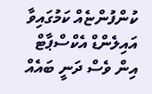ކުންފުންޏެއް ކަމުގައިވާ އައިލެންޑް އެކްސްޕާޓް އިން ވެސް ދަނީ ބައެއް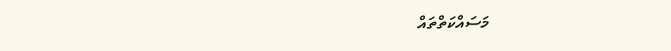މަސައްކަތްތައް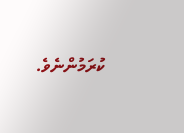ކުރަމުންނެވެ.